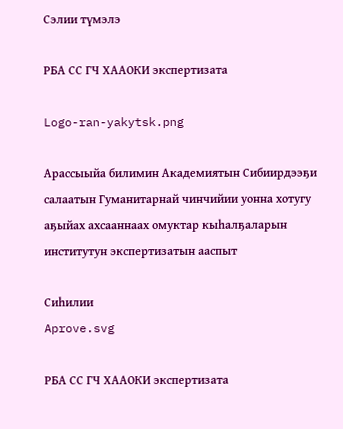Сэлии түмэлэ

РБА СС ГЧ ХААОКИ экспертизата

Logo-ran-yakytsk.png

Арассыыйа билимин Академиятын Сибиирдээҕи салаатын Гуманитарнай чинчийии уонна хотугу аҕыйах ахсааннаах омуктар кыһалҕаларын институтун экспертизатын ааспыт

Сиһилии
Aprove.svg

РБА СС ГЧ ХААОКИ экспертизата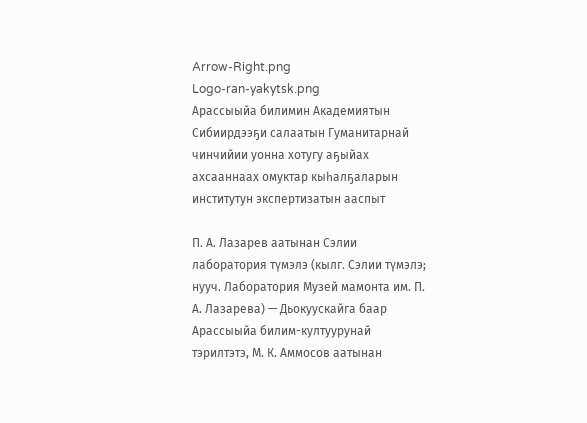Arrow-Right.png
Logo-ran-yakytsk.png
Арассыыйа билимин Академиятын Сибиирдээҕи салаатын Гуманитарнай чинчийии уонна хотугу аҕыйах ахсааннаах омуктар кыһалҕаларын институтун экспертизатын ааспыт

П. А. Лазарев аатынан Сэлии лаборатория түмэлэ (кылг. Сэлии түмэлэ; нууч. Лаборатория Музей мамонта им. П. А. Лазарева) — Дьокуускайга баар Арассыыйа билим-култуурунай тэрилтэтэ, М. К. Аммосов аатынан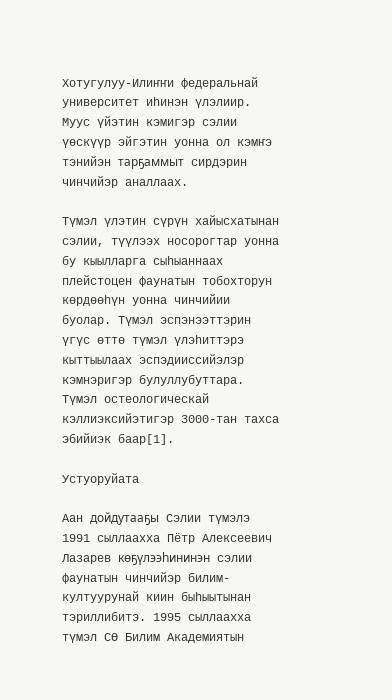Хотугулуу-Илиҥҥи федеральнай университет иһинэн үлэлиир. Муус үйэтин кэмигэр сэлии үөскүүр эйгэтин уонна ол кэмҥэ тэнийэн тарҕаммыт сирдэрин чинчийэр аналлаах.

Түмэл үлэтин сүрүн хайысхатынан сэлии, түүлээх носорогтар уонна бу кыылларга сыһыаннаах плейстоцен фаунатын тобохторун көрдөөһүн уонна чинчийии буолар. Түмэл эспэнээттэрин үгүс өттө түмэл үлэһиттэрэ кыттыылаах эспэдииссийэлэр кэмнэригэр булуллубуттара. Түмэл остеологическай кэллиэксийэтигэр 3000-тан тахса эбийиэк баар[1].

Устуоруйата

Аан дойдутааҕы Сэлии түмэлэ 1991 сыллаахха Пётр Алексеевич Лазарев көҕүлээһининэн сэлии фаунатын чинчийэр билим-култуурунай киин быһыытынан тэриллибитэ. 1995 сыллаахха түмэл СӨ Билим Академиятын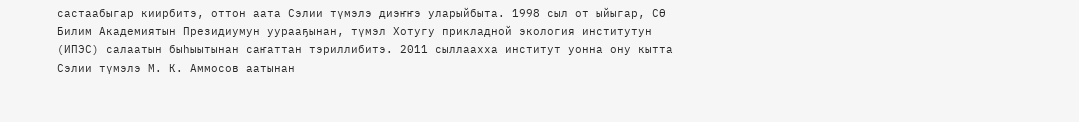састаабыгар киирбитэ, оттон аата Сэлии түмэлэ диэҥҥэ уларыйбыта. 1998 сыл от ыйыгар, СӨ Билим Академиятын Президиумун уурааҕынан, түмэл Хотугу прикладной экология институтун (ИПЭС) салаатын быһыытынан саҥаттан тэриллибитэ. 2011 сыллаахха институт уонна ону кытта Сэлии түмэлэ М. К. Аммосов аатынан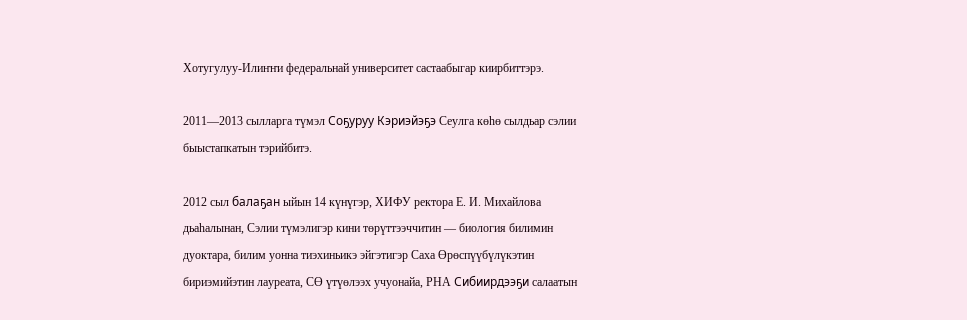Хотугулуу-Илиҥҥи федеральнай университет састаабыгар киирбиттэрэ.

2011—2013 сылларга түмэл Соҕуруу Кэриэйэҕэ Сеулга көһө сылдьар сэлии быыстапкатын тэрийбитэ.

2012 сыл балаҕан ыйын 14 күнүгэр, ХИФУ ректора Е. И. Михайлова дьаһалынан, Сэлии түмэлигэр кини төрүттээччитин — биология билимин дуоктара, билим уонна тиэхиньикэ эйгэтигэр Саха Өрөспүүбүлүкэтин бириэмийэтин лауреата, СӨ үтүөлээх учуонайа, РНА Сибиирдээҕи салаатын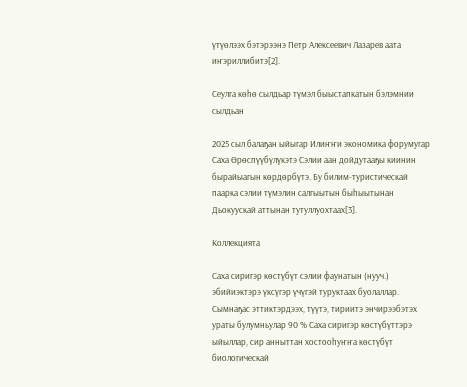үтүөлээх бэтэрээнэ Петр Алексеевич Лазарев аата иҥэриллибитэ[2].

Сеулга көһө сылдьар түмэл быыстапкатын бэлэмнии сылдьан

2025 сыл балаҕан ыйыгар Илиҥҥи экономика форумугар Саха Өрөспүүбүлүкэтэ Сэлии аан дойдутааҕы киинин бырайыагын көрдөрбүтэ. Бу билим-туристическай паарка сэлии түмэлин салгыытын быһыытынан Дьокуускай аттынан тутуллуохтаах[3].

Коллекцията

Саха сиригэр көстүбүт сэлии фаунатын (нууч.) эбийиэктэрэ үксүгэр үчүгэй туруктаах буолаллар. Сымнаҕас эттиктэрдээх, түүтэ, тириитэ энчирээбэтэх ураты булумньулар 90 % Саха сиригэр көстүбүттэрэ ыйыллар, сир анныттан хостооһуҥҥа көстүбүт биологическай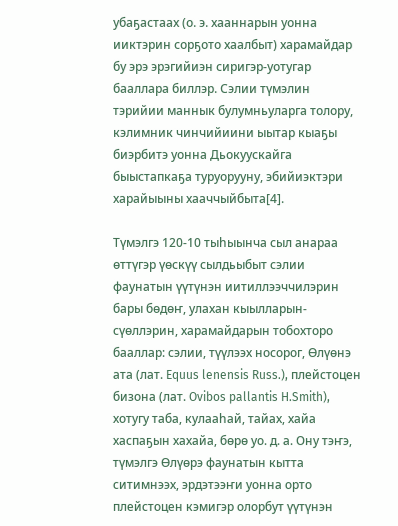убаҕастаах (о. э. хааннарын уонна ииктэрин сорҕото хаалбыт) харамайдар бу эрэ эрэгийиэн сиригэр-уотугар бааллара биллэр. Сэлии түмэлин тэрийии маннык булумньуларга толору, кэлимник чинчийиини ыытар кыаҕы биэрбитэ уонна Дьокуускайга быыстапкаҕа туруорууну, эбийиэктэри харайыыны хааччыйбыта[4].

Түмэлгэ 120-10 тыһыынча сыл анараа өттүгэр үөскүү сылдьыбыт сэлии фаунатын үүтүнэн иитиллээччилэрин бары бөдөҥ, улахан кыылларын-сүөллэрин, харамайдарын тобохторо бааллар: сэлии, түүлээх носорог, Өлүөнэ ата (лат. Equus lenensis Russ.), плейстоцен бизона (лат. Ovibos pallantis H.Smith), хотугу таба, кулааһай, тайах, хайа хаспаҕын хахайа, бөрө уо. д. а. Ону тэҥэ, түмэлгэ Өлүөрэ фаунатын кытта ситимнээх, эрдэтээҥи уонна орто плейстоцен кэмигэр олорбут үүтүнэн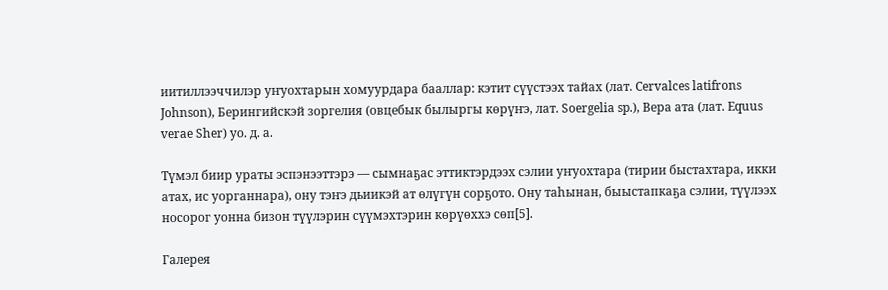иитиллээччилэр уҥуохтарын хомуурдара бааллар: кэтит сүүстээх тайах (лат. Cervalces latifrons Johnson), Берингийскэй зоргелия (овцебык былыргы көрүҥэ, лат. Soergelia sp.), Вера ата (лат. Equus verae Sher) уо. д. а.

Түмэл биир ураты эспэнээттэрэ — сымнаҕас эттиктэрдээх сэлии уҥуохтара (тирии быстахтара, икки атах, ис уорганнара), ону тэҥэ дьиикэй ат өлүгүн сорҕото. Ону таһынан, быыстапкаҕа сэлии, түүлээх носорог уонна бизон түүлэрин сүүмэхтэрин көрүөххэ сөп[5].

Галерея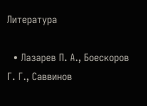Литература

  • Лазарев П. А., Боескоров Г. Г., Саввинов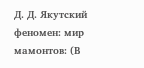Д. Д. Якутский феномен: мир мамонтов: (В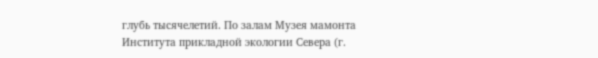глубь тысячелетий. По залам Музея мамонта Института прикладной экологии Севера (г.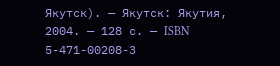Якутск). — Якутск: Якутия, 2004. — 128 с. — ISBN 5-471-00208-3